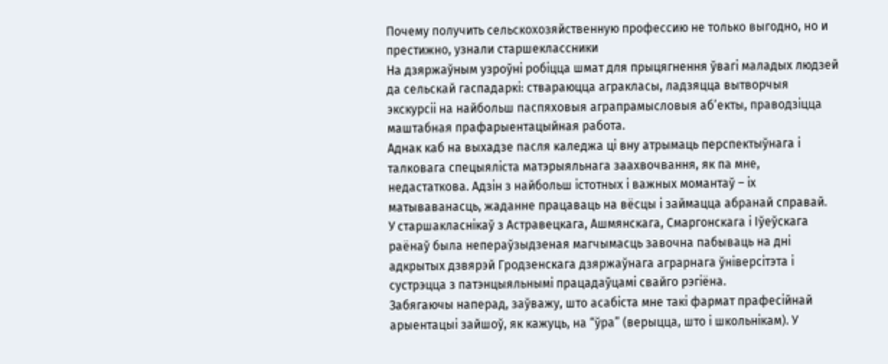Почему получить сельскохозяйственную профессию не только выгодно, но и престижно, узнали старшеклассники
На дзяржаўным узроўні робіцца шмат для прыцягнення ўвагі маладых людзей да сельскай гаспадаркі: ствараюцца агракласы, ладзяцца вытворчыя экскурсіі на найбольш паспяховыя аграпрамысловыя аб’екты, праводзіцца маштабная прафарыентацыйная работа.
Аднак каб на выхадзе пасля каледжа ці вну атрымаць перспектыўнага і талковага спецыяліста матэрыяльнага заахвочвання, як па мне, недастаткова. Адзін з найбольш істотных і важных момантаў – іх матываванасць, жаданне працаваць на вёсцы і займацца абранай справай.
У старшакласнікаў з Астравецкага, Ашмянскага, Смаргонскага і Іўеўскага раёнаў была непераўзыдзеная магчымасць завочна пабываць на дні адкрытых дзвярэй Гродзенскага дзяржаўнага аграрнага ўніверсітэта і сустрэцца з патэнцыяльнымі працадаўцамі свайго рэгіёна.
Забягаючы наперад, заўважу, што асабіста мне такі фармат прафесійнай арыентацыі зайшоў, як кажуць, на “ўра” (верыцца, што і школьнікам). У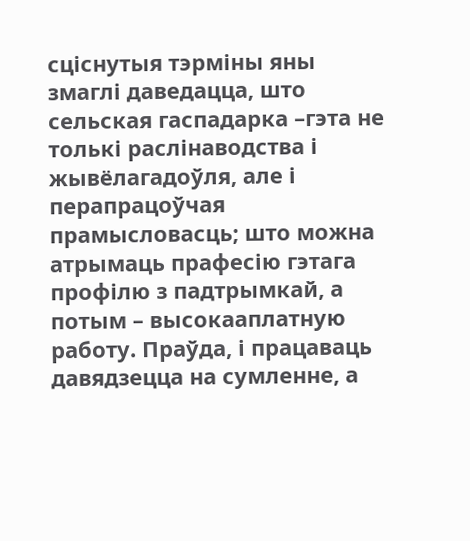сціснутыя тэрміны яны змаглі даведацца, што сельская гаспадарка –гэта не толькі раслінаводства і жывёлагадоўля, але і перапрацоўчая прамысловасць; што можна атрымаць прафесію гэтага профілю з падтрымкай, а потым – высокааплатную работу. Праўда, і працаваць давядзецца на сумленне, а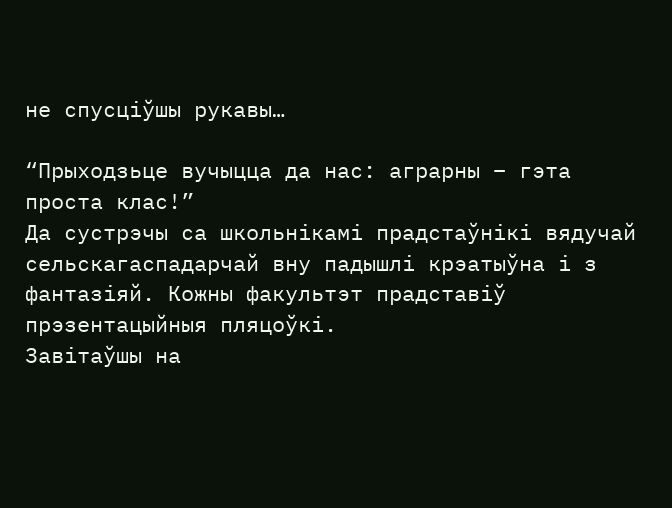не спусціўшы рукавы…

“Прыходзьце вучыцца да нас: аграрны – гэта проста клас!”
Да сустрэчы са школьнікамі прадстаўнікі вядучай сельскагаспадарчай вну падышлі крэатыўна і з фантазіяй. Кожны факультэт прадставіў прэзентацыйныя пляцоўкі.
Завітаўшы на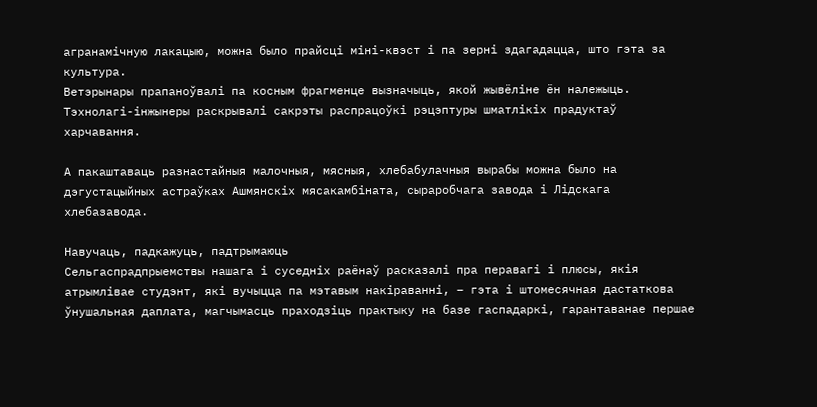агранамічную лакацыю, можна было прайсці міні-квэст і па зерні здагадацца, што гэта за культура.
Ветэрынары прапаноўвалі па косным фрагменце вызначыць, якой жывёліне ён належыць.
Тэхнолагі-інжынеры раскрывалі сакрэты распрацоўкі рэцэптуры шматлікіх прадуктаў харчавання.

А пакаштаваць разнастайныя малочныя, мясныя, хлебабулачныя вырабы можна было на дэгустацыйных астраўках Ашмянскіх мясакамбіната, сыраробчага завода і Лідскага хлебазавода.

Навучаць, падкажуць, падтрымаюць
Сельгаспрадпрыемствы нашага і суседніх раёнаў расказалі пра перавагі і плюсы, якія атрымлівае студэнт, які вучыцца па мэтавым накіраванні, – гэта і штомесячная дастаткова ўнушальная даплата, магчымасць праходзіць практыку на базе гаспадаркі, гарантаванае першае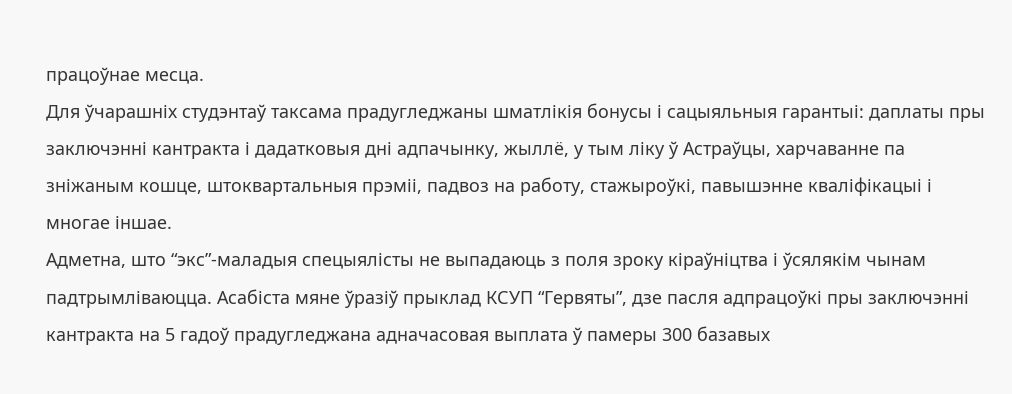працоўнае месца.
Для ўчарашніх студэнтаў таксама прадугледжаны шматлікія бонусы і сацыяльныя гарантыі: даплаты пры заключэнні кантракта і дадатковыя дні адпачынку, жыллё, у тым ліку ў Астраўцы, харчаванне па зніжаным кошце, штоквартальныя прэміі, падвоз на работу, стажыроўкі, павышэнне кваліфікацыі і многае іншае.
Адметна, што “экс”-маладыя спецыялісты не выпадаюць з поля зроку кіраўніцтва і ўсялякім чынам падтрымліваюцца. Асабіста мяне ўразіў прыклад КСУП “Гервяты”, дзе пасля адпрацоўкі пры заключэнні кантракта на 5 гадоў прадугледжана адначасовая выплата ў памеры 300 базавых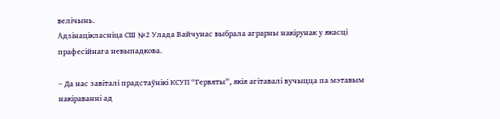велічынь.
Адзінацікласніца СШ №2 Улада Вайчунас выбрала аграрны накірунак у якасці прафесійнага невыпадкова.

– Да нас завіталі прадстаўнікі КСУП “Гервяты”, якія агітавалі вучыцца па мэтавым накіраванні ад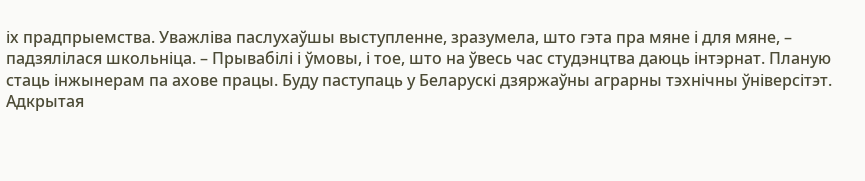іх прадпрыемства. Уважліва паслухаўшы выступленне, зразумела, што гэта пра мяне і для мяне, – падзялілася школьніца. – Прывабілі і ўмовы, і тое, што на ўвесь час студэнцтва даюць інтэрнат. Планую стаць інжынерам па ахове працы. Буду паступаць у Беларускі дзяржаўны аграрны тэхнічны ўніверсітэт.
Адкрытая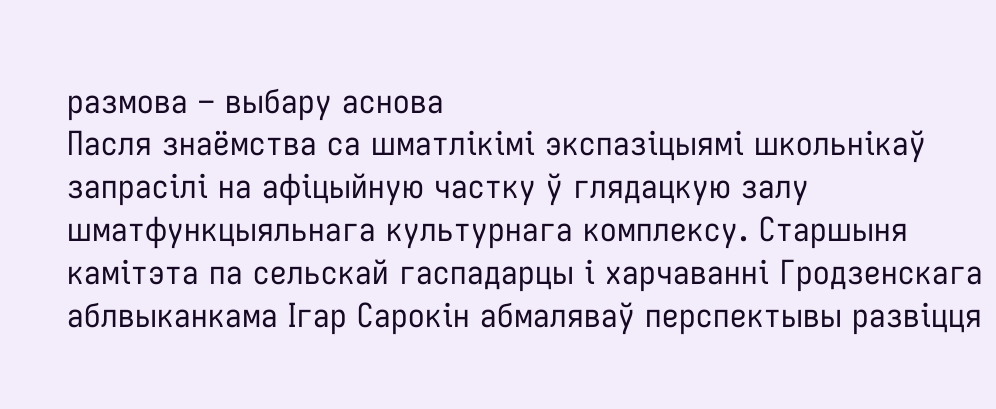размова – выбару аснова
Пасля знаёмства са шматлікімі экспазіцыямі школьнікаў запрасілі на афіцыйную частку ў глядацкую залу шматфункцыяльнага культурнага комплексу. Старшыня камітэта па сельскай гаспадарцы і харчаванні Гродзенскага аблвыканкама Ігар Сарокін абмаляваў перспектывы развіцця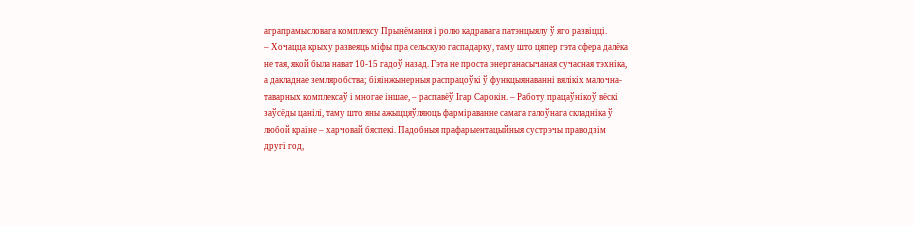аграпрамысловага комплексу Прынёмання і ролю кадравага патэнцыялу ў яго развіцці.
– Хочацца крыху развеяць міфы пра сельскую гаспадарку, таму што цяпер гэта сфера далёка не тая, якой была нават 10-15 гадоў назад. Гэта не проста энерганасычаная сучасная тэхніка, а дакладнае земляробства; біяінжынерныя распрацоўкі ў функцыянаванні вялікіх малочна-таварных комплексаў і многае іншае, – распавёў Ігар Сарокін. – Работу працаўнікоў вёскі заўсёды цанілі, таму што яны ажыццяўляюць фарміраванне самага галоўнага складніка ў любой краіне – харчовай бяспекі. Падобныя прафарыентацыйныя сустрэчы праводзім другі год,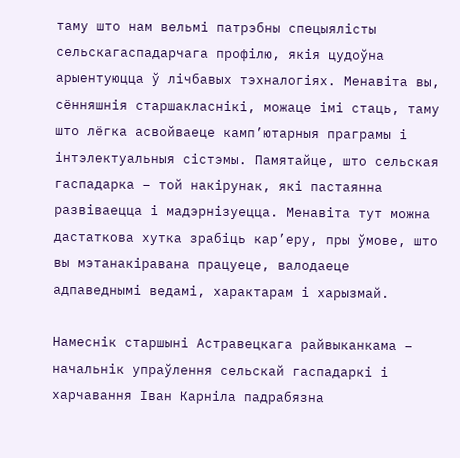таму што нам вельмі патрэбны спецыялісты сельскагаспадарчага профілю, якія цудоўна арыентуюцца ў лічбавых тэхналогіях. Менавіта вы, сённяшнія старшакласнікі, можаце імі стаць, таму што лёгка асвойваеце камп’ютарныя праграмы і інтэлектуальныя сістэмы. Памятайце, што сельская гаспадарка – той накірунак, які пастаянна развіваецца і мадэрнізуецца. Менавіта тут можна дастаткова хутка зрабіць кар’еру, пры ўмове, што вы мэтанакіравана працуеце, валодаеце адпаведнымі ведамі, характарам і харызмай.

Намеснік старшыні Астравецкага райвыканкама – начальнік упраўлення сельскай гаспадаркі і харчавання Іван Карніла падрабязна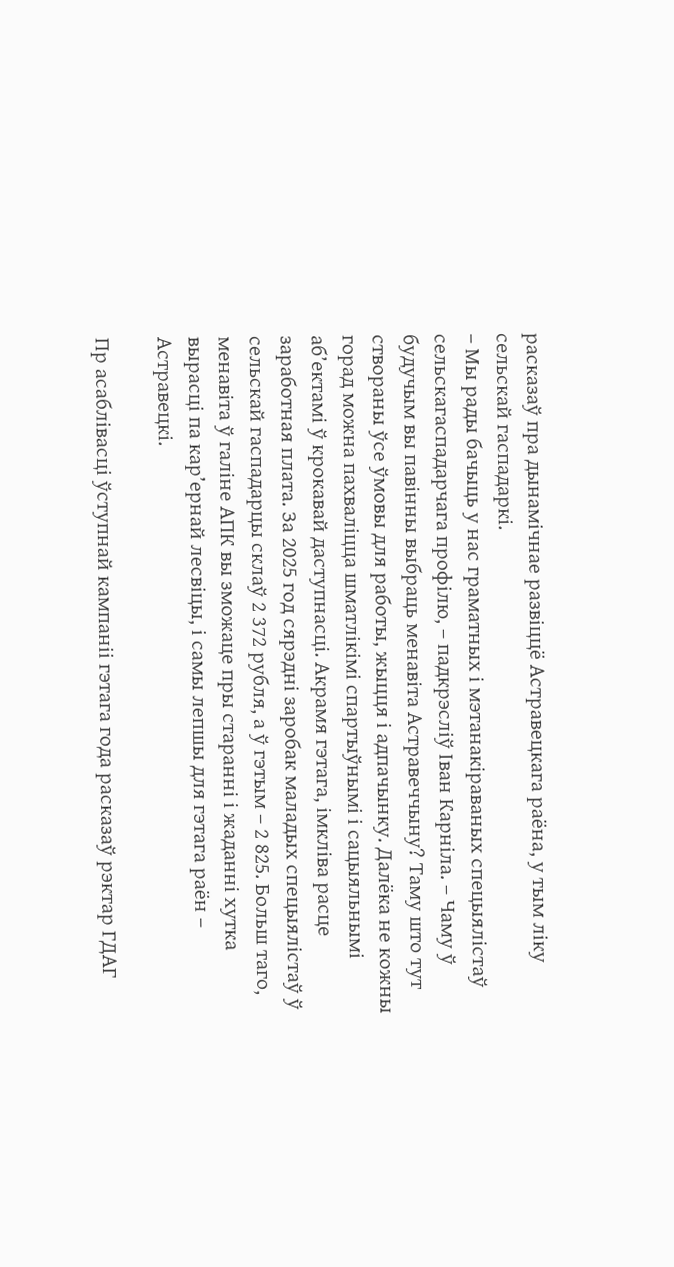расказаў пра дынамічнае развіццё Астравецкага раёна, у тым ліку сельскай гаспадаркі.
– Мы рады бачыць у нас граматных і мэтанакіраваных спецыялістаў сельскагаспадарчага профілю, – падкрэсліў Іван Карніла. – Чаму ў будучым вы павінны выбраць менавіта Астравеччыну? Таму што тут створаны ўсе ўмовы для работы, жыцця і адпачынку. Далёка не кожны горад можна пахваліцца шматлікімі спартыўнымі і сацыяльнымі аб’ектамі ў крокавай даступнасці. Акрамя гэтага, імкліва расце заработная плата. За 2025 год сярэдні заробак маладых спецыялістаў ў сельскай гаспадарцы склаў 2 372 рубля, а ў гэтым – 2 825. Больш таго, менавіта ў галіне АПК вы зможаце пры старанні і жаданні хутка вырасці па кар’ернай лесвіцы, і самы лепшы для гэтага раён – Астравецкі.

Пр асаблівасці ўступнай кампаніі гэтага года расказаў рэктар ГДАГ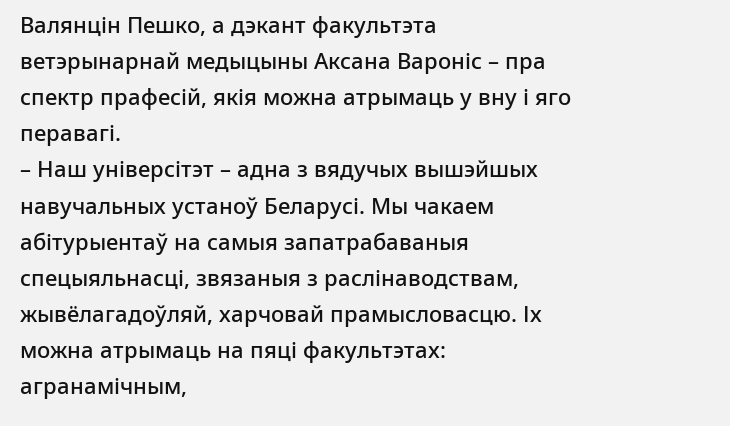Валянцін Пешко, а дэкант факультэта ветэрынарнай медыцыны Аксана Вароніс – пра спектр прафесій, якія можна атрымаць у вну і яго перавагі.
– Наш універсітэт – адна з вядучых вышэйшых навучальных устаноў Беларусі. Мы чакаем абітурыентаў на самыя запатрабаваныя спецыяльнасці, звязаныя з раслінаводствам, жывёлагадоўляй, харчовай прамысловасцю. Іх можна атрымаць на пяці факультэтах: агранамічным,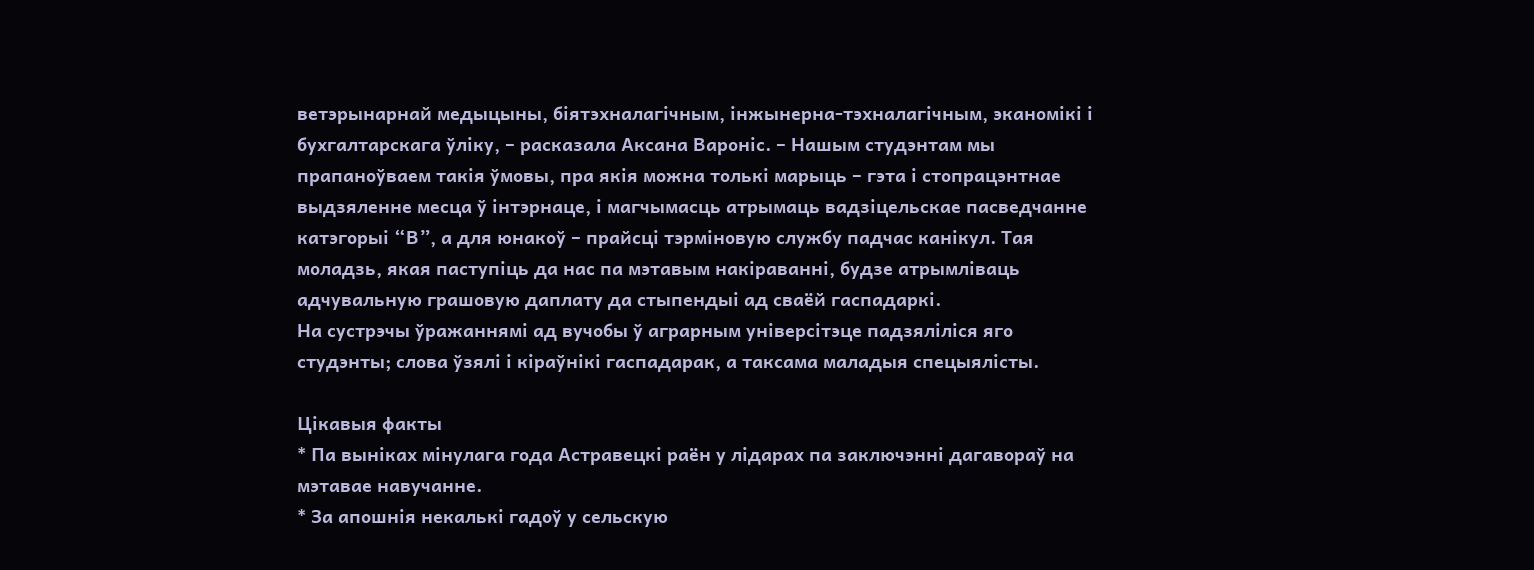ветэрынарнай медыцыны, біятэхналагічным, інжынерна-тэхналагічным, эканомікі і бухгалтарскага ўліку, – расказала Аксана Вароніс. – Нашым студэнтам мы прапаноўваем такія ўмовы, пра якія можна толькі марыць – гэта і стопрацэнтнае выдзяленне месца ў інтэрнаце, і магчымасць атрымаць вадзіцельскае пасведчанне катэгорыі “В”, а для юнакоў – прайсці тэрміновую службу падчас канікул. Тая моладзь, якая паступіць да нас па мэтавым накіраванні, будзе атрымліваць адчувальную грашовую даплату да стыпендыі ад сваёй гаспадаркі.
На сустрэчы ўражаннямі ад вучобы ў аграрным універсітэце падзяліліся яго студэнты; слова ўзялі і кіраўнікі гаспадарак, а таксама маладыя спецыялісты.

Цікавыя факты
* Па выніках мінулага года Астравецкі раён у лідарах па заключэнні дагавораў на мэтавае навучанне.
* За апошнія некалькі гадоў у сельскую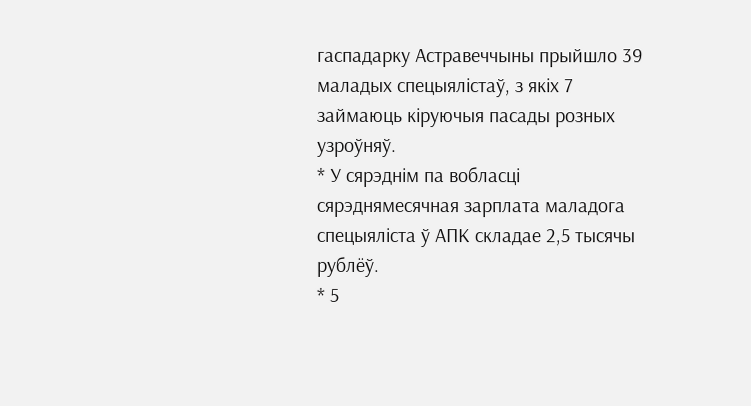гаспадарку Астравеччыны прыйшло 39 маладых спецыялістаў, з якіх 7 займаюць кіруючыя пасады розных узроўняў.
* У сярэднім па вобласці сярэднямесячная зарплата маладога спецыяліста ў АПК складае 2,5 тысячы рублёў.
* 5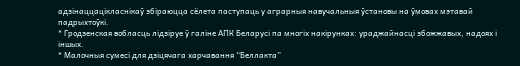адзінаццацікласнікаў збіраюцца сёлета паступаць у аграрныя навучальныя ўстановы на ўмовах мэтавай падрыхтоўкі.
* Гродзенская вобласць лідзіруе ў галіне АПК Беларусі па многіх накірунках: ураджайнасці збожжавых, надоях і іншых.
* Малочныя сумесі для дзіцячага харчавання “Беллакта”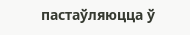пастаўляюцца ў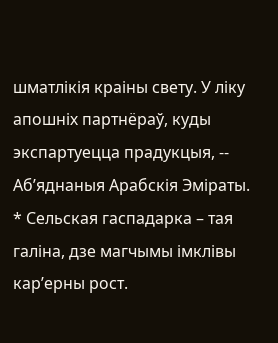шматлікія краіны свету. У ліку апошніх партнёраў, куды экспартуецца прадукцыя, -- Аб’яднаныя Арабскія Эміраты.
* Сельская гаспадарка – тая галіна, дзе магчымы імклівы кар’ерны рост.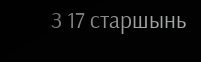З 17 старшынь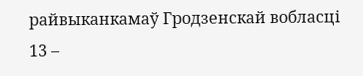райвыканкамаў Гродзенскай вобласці 13 –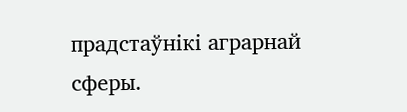прадстаўнікі аграрнай сферы.